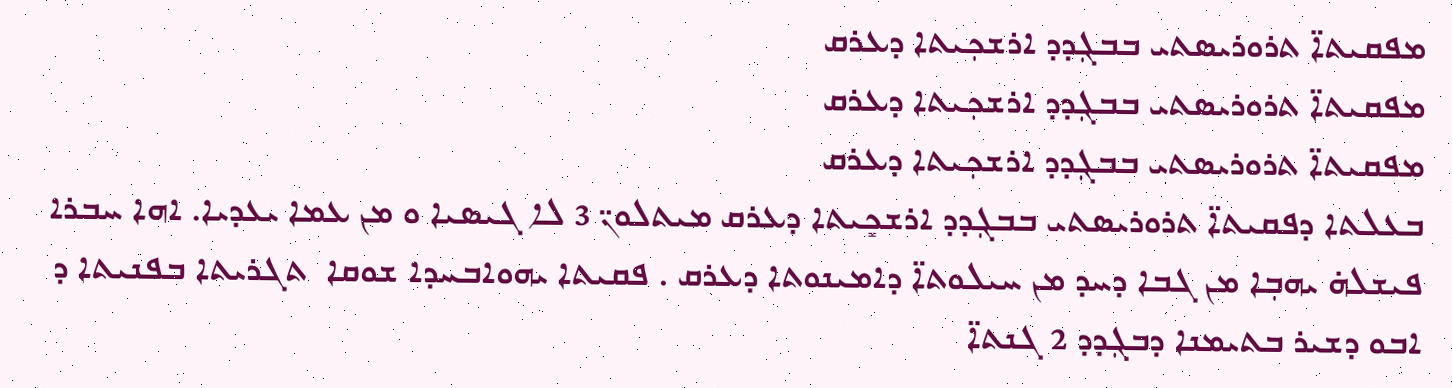ܡܦܩܝܬܐ̈ ܬܪܘܪܝܣܬܝ ܒܒܓܼܕܕ ܐܪܫܟܼܝܬܐ ܕܥܪܩ
ܡܦܩܝܬܐ̈ ܬܪܘܪܝܣܬܝ ܒܒܓܼܕܕ ܐܪܫܟܼܝܬܐ ܕܥܪܩ
ܡܦܩܝܬܐ̈ ܬܪܘܪܝܣܬܝ ܒܒܓܼܕܕ ܐܪܫܟܼܝܬܐ ܕܥܪܩ
ܒܥܠܬܐ ܕܦܩܝܬܐ̈ ܬܪܘܪܝܣܬܝ ܒܒܓܼܕܕ ܐܪܫܟܻܝܬܐ ܕܥܪܩ ܡܝܬܠܘܢ̈ 3 ܠܐ ܓܝܣܝܐ ܘ ܡܢ ܥܡܐ ܝܥܕܝܐ. ܐܗܐ ܚܒܪܐ ܦܝܫܠܗ̇ ܝܗܒܼܐ ܡܢ ܓܒܐ ܕܚܕ ܡܢ ܚܝܠܘܬܐ̈ ܕܐܡܝܢܘܬܐ ܕܥܪܩ . ܦܩܝܬܐ ܝܗܘܐܒܚܕܐ ܫܘܩܐ  ܬܓܪܝܬܐ ܒܦܢܝܬܐ ܕ ܐܒܘ ܕܫܝܪ ܒܬܝܡܢܐ ܕܒܓܼܕܕ 2 ܓܢܬܐ̈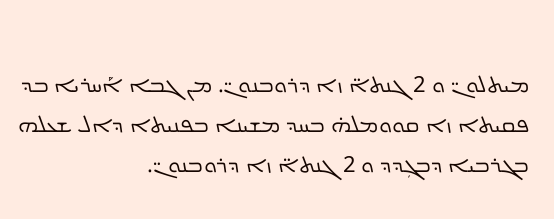ܡܝܬܠܘܢ̈ ܘ 2 ܓܢܬܐ̈ ܙܐ ܕܪܘܒܢܘܢ̈. ܡܢ ܓܒܐ ܐܰܚܪܝܐ ܒܕ ܦܩܝܬܐ ܙܐ ܩܘܘܡܠܗ̇ ܒܚܕ ܡܫܝܢܐ ܒܦܢܝܬܐ ܕܐܠ ܫܥܠܗ ܒܓܪܒܝܐ ܕܒܓܼܕܕ ܘ 2 ܓܢܬܐ̈ ܙܐ ܕܪܘܒܢܘܢ̈.